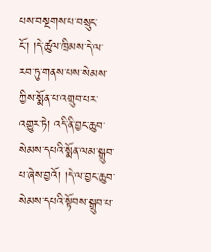པས་བསྔགས་པ་བསྲུང་ངོ་། །དེ་ཚུལ་ཁྲིམས་དེ་ལ་རབ་ཏུ་གནས་པས་སེམས་ཀྱིས་སྨོན་པ་འགྲུབ་པར་འགྱུར་ཏེ། འདི་ནི་བྱང་ཆུབ་སེམས་དཔའི་སྨོན་ལམ་སྒྲུབ་པ་ཞེས་བྱའོ། །དེ་ལ་བྱང་ཆུབ་སེམས་དཔའི་སྟོབས་སྒྲུབ་པ་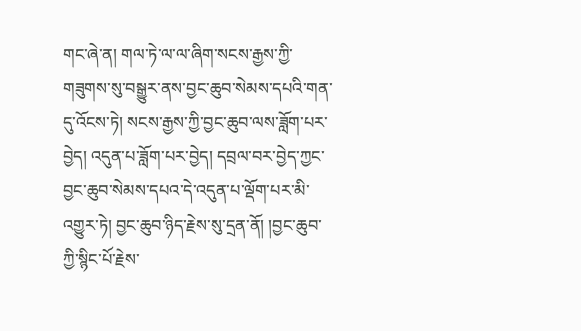གང་ཞེ་ན། གལ་ཏེ་ལ་ལ་ཞིག་སངས་རྒྱས་ཀྱི་གཟུགས་སུ་བསྒྱུར་ནས་བྱང་ཆུབ་སེམས་དཔའི་གན་དུ་འོངས་ཏེ། སངས་རྒྱས་ཀྱི་བྱང་ཆུབ་ལས་ཟློག་པར་བྱེད། འདུན་པ་ཟློག་པར་བྱེད། དབྲལ་བར་བྱེད་ཀྱང་བྱང་ཆུབ་སེམས་དཔའ་དེ་འདུན་པ་ལྡོག་པར་མི་འགྱུར་ཏེ། བྱང་ཆུབ་ཉིད་རྗེས་སུ་དྲན་ནོ། །བྱང་ཆུབ་ཀྱི་སྙིང་པོ་རྗེས་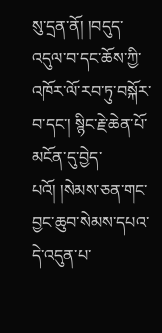སུ་དྲན་ནོ། །བདུད་འདུལ་བ་དང་ཆོས་ཀྱི་འཁོར་ལོ་རབ་ཏུ་བསྐོར་བ་དང་། སྙིང་རྗེ་ཆེན་པོ་མངོན་དུ་བྱེད་པའོ། །སེམས་ཅན་གང་བྱང་ཆུབ་སེམས་དཔའ་དེ་འདུན་པ་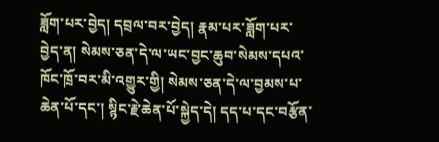ཟློག་པར་བྱེད། དབྲལ་བར་བྱེད། རྣམ་པར་ཟློག་པར་བྱེད་ན། སེམས་ཅན་དེ་ལ་ཡང་བྱང་ཆུབ་སེམས་དཔའ་ཁོང་ཁྲོ་བར་མི་འགྱུར་གྱི། སེམས་ཅན་དེ་ལ་བྱམས་པ་ཆེན་པོ་དང་། སྙིང་རྗེ་ཆེན་པོ་སྐྱེད་དེ། དད་པ་དང་བརྩོན་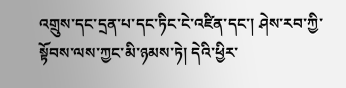འགྲུས་དང་དྲན་པ་དང་ཏིང་ངེ་འཛིན་དང་། ཤེས་རབ་ཀྱི་སྟོབས་ལས་ཀྱང་མི་ཉམས་ཏེ། དེའི་ཕྱིར་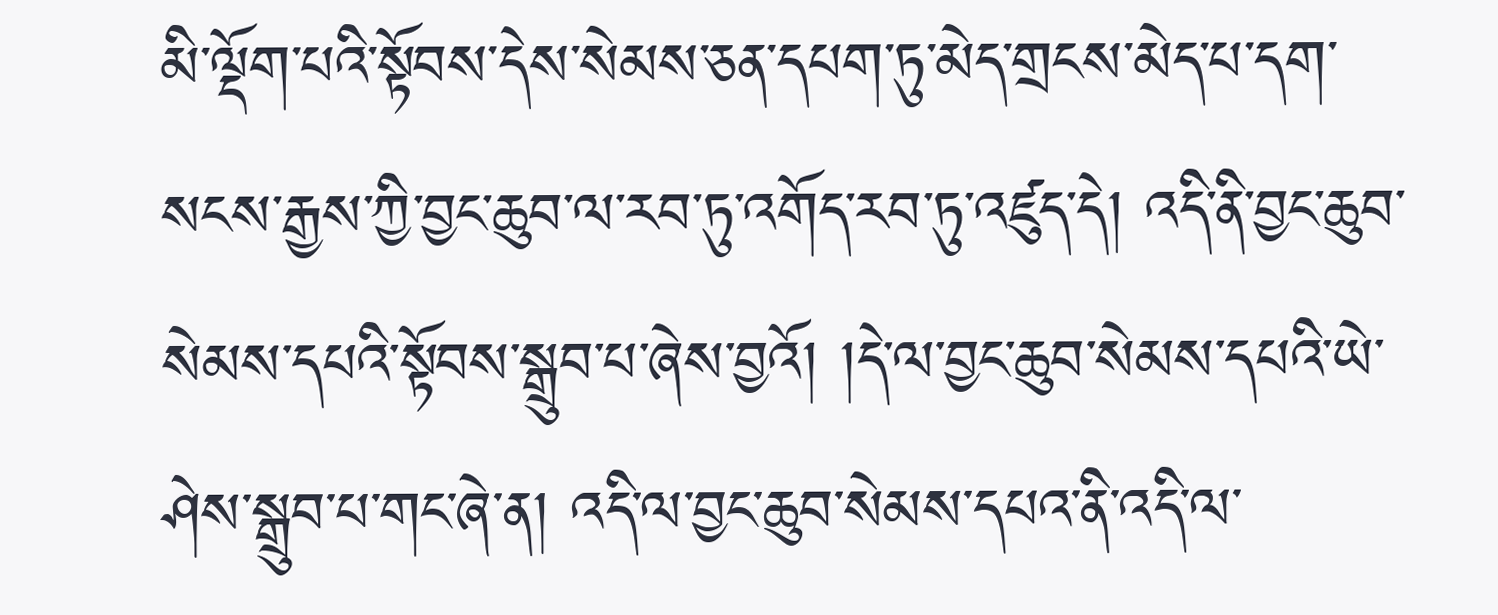མི་ལྡོག་པའི་སྟོབས་དེས་སེམས་ཅན་དཔག་ཏུ་མེད་གྲངས་མེད་པ་དག་སངས་རྒྱས་ཀྱི་བྱང་ཆུབ་ལ་རབ་ཏུ་འགོད་རབ་ཏུ་འཛུད་དེ། འདི་ནི་བྱང་ཆུབ་སེམས་དཔའི་སྟོབས་སྒྲུབ་པ་ཞེས་བྱའོ། །དེ་ལ་བྱང་ཆུབ་སེམས་དཔའི་ཡེ་ཤེས་སྒྲུབ་པ་གང་ཞེ་ན། འདི་ལ་བྱང་ཆུབ་སེམས་དཔའ་ནི་འདི་ལ་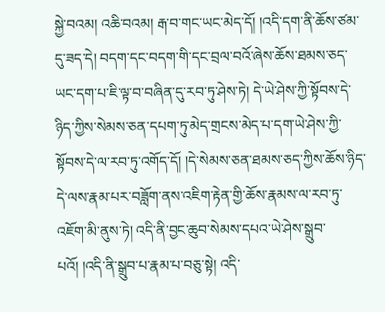སྐྱེ་བའམ། འཆི་བའམ། རྒ་བ་གང་ཡང་མེད་དོ། །འདི་དག་ནི་ཆོས་ཙམ་དུ་ཟད་དེ། བདག་དང་བདག་གི་དང་བྲལ་བའོ་ཞེས་ཆོས་ཐམས་ཅད་ཡང་དག་པ་ཇི་ལྟ་བ་བཞིན་དུ་རབ་ཏུ་ཤེས་ཏེ། དེ་ཡེ་ཤེས་ཀྱི་སྟོབས་དེ་ཉིད་ཀྱིས་སེམས་ཅན་དཔག་ཏུ་མེད་གྲངས་མེད་པ་དག་ཡེ་ཤེས་ཀྱི་སྟོབས་དེ་ལ་རབ་ཏུ་འགོད་དོ། །དེ་སེམས་ཅན་ཐམས་ཅད་ཀྱིས་ཆོས་ཉིད་དེ་ལས་རྣམ་པར་བཟློག་ནས་འཇིག་རྟེན་གྱི་ཆོས་རྣམས་ལ་རབ་ཏུ་འཇོག་མི་ནུས་ཏེ། འདི་ནི་བྱང་ཆུབ་སེམས་དཔའ་ཡེ་ཤེས་སྒྲུབ་པའོ། །འདི་ནི་སྒྲུབ་པ་རྣམ་པ་བཅུ་སྟེ། འདི་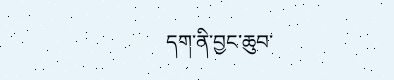དག་ནི་བྱང་ཆུབ་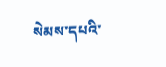སེམས་དཔའི་